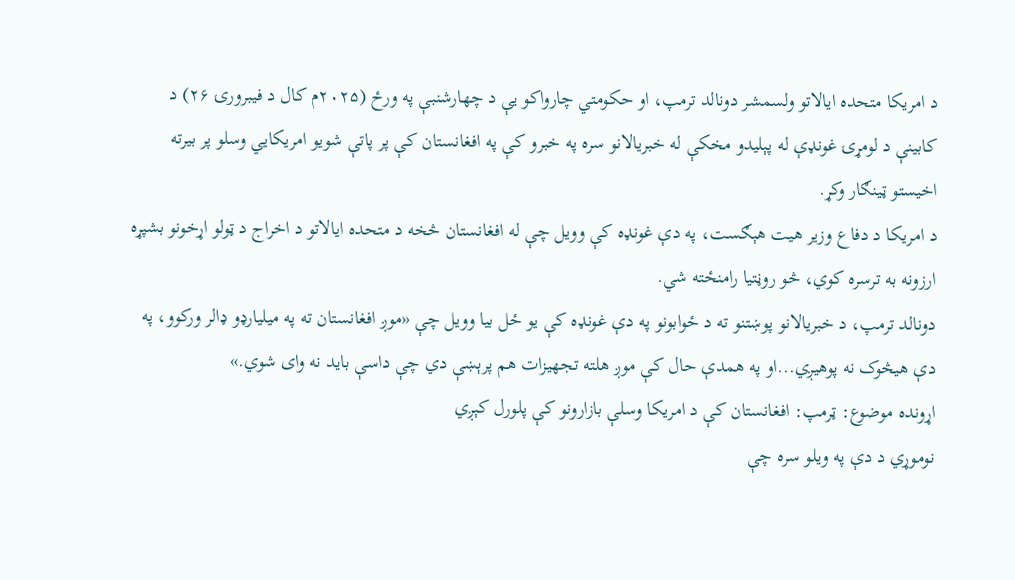د امريکا متحده ایالاتو ولسمشر دونالد ترمپ، او حکومتي چارواکو یې د چهارشنبې په ورځ (۲۰۲۵م کال د فيبرورۍ ۲۶) د کابينې د لومړۍ غونډې له پېليدو مخکې له خبريالانو سره په خبرو کې په افغانستان کې پر پاتې شويو امريکايي وسلو پر بیرته اخيستو ټینګار وکړ.
د امریکا د دفاع وزير هیت هېګست، په دې غونډه کې وويل چې له افغانستان څخه د متحده ایالاتو د اخراج د ټولو اړخونو بشپړه ارزونه به ترسره کوي، څو روڼتيا رامنځته شي.
دونالد ترمپ، د خبريالانو پوښتنو ته د ځوابونو په دې غونډه کې يو ځل بیا وویل چې «موږ افغانستان ته په ميليارډو ډالر ورکوو، په دې هیڅوک نه پوهيږي...او په همدې حال کې موږ هلته تجهیزات هم پرېښې دي چې داسې باید نه وای شوي.»
اړونده موضوع: ټرمپ: افغانستان کې د امریکا وسلې بازارونو کې پلورل کېږي
نوموړي د دې په ویلو سره چې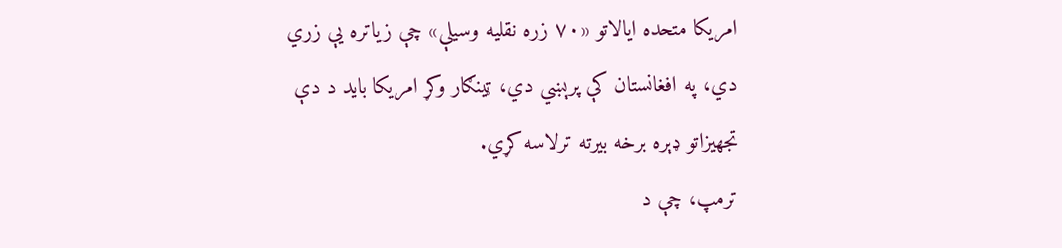امريکا متحده ايالاتو «۷۰ زره نقليه وسيلې» چې زياتره یې زري دي، په افغانستان کې پرېښي دي، ټینګار وکړ امريکا بايد د دې تجهیزاتو ډېره برخه بيرته ترلاسه کړي.
ترمپ، چې د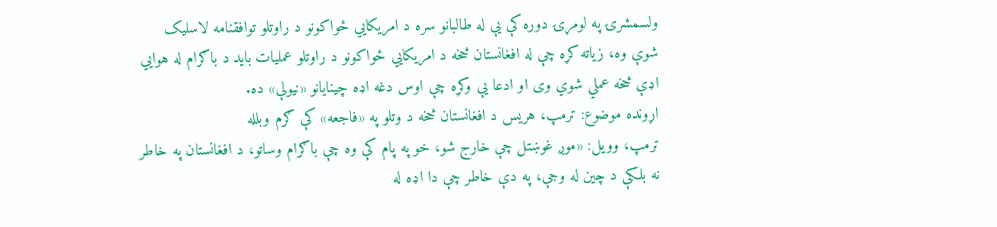ولسمشرۍ په لومړۍ دوره کې یې له طالبانو سره د امريکايي ځواکونو د راوتلو توافقنامه لاسليک شوې وه، زياته کړه چې له افغانستان څخه د امريکايي ځواکونو د راوتلو عمليات باید د باګرام له هوايي اډې څخه عملي شوي وی او ادعا یې وکړه چې اوس دغه اډه چينايانو «نيولې» ده.
اړونده موضوع: ترمپ، هريس د افغانستان څخه د وتلو په «فاجعه» کې ګرم وبلله
ترمپ، وويل: «موږ غوښتل چې خارج شو، خو په پام کې وه چې باګرام وساتو، د افغانستان په خاطر نه بلکې د چين له وجې، په دې خاطر چې دا اډه له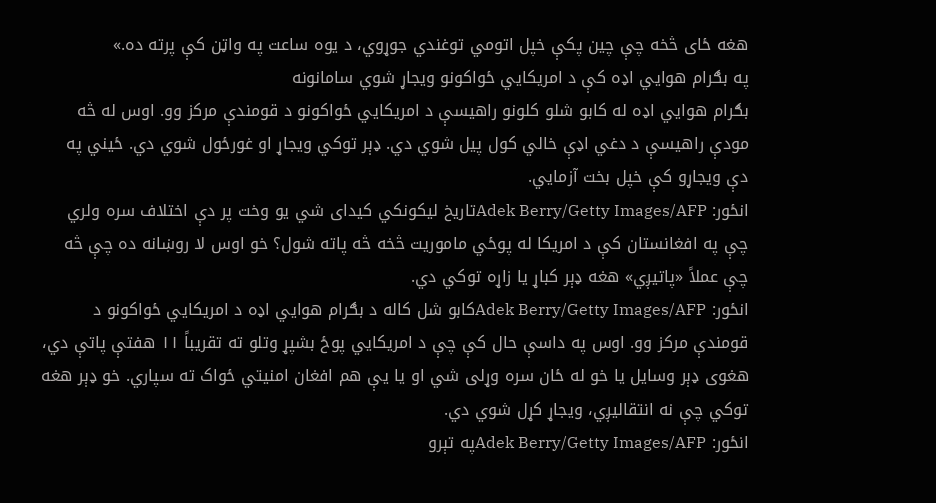هغه ځای څخه چې چين پکې خپل اتومي توغندي جوړوي، د يوه ساعت په واټن کې پرته ده.»
په بګرام هوايي اډه کې د امريکايي ځواکونو ويجاړ شوي سامانونه
بګرام هوايي اډه له کابو شلو کلونو راهيسې د امريکايي ځواکونو د قومندې مرکز وو. اوس له څه مودې راهيسې د دغي اډې خالي کول پيل شوي دي. ډېر توکي ويجاړ او غورځول شوي دي. ځيني په دې ويجاړو کې خپل بخت آزمايي.
انځور: Adek Berry/Getty Images/AFPتاريخ ليکونکي کيدای شي يو وخت پر دې اختلاف سره ولري چې په افغانستان کې د امريکا له پوځي ماموريت څخه څه پاته شول؟ خو اوس لا روښانه ده چې څه چې عملاً «پاتيږي» هغه ډېر کباړ يا زاړه توکي دي.
انځور: Adek Berry/Getty Images/AFPکابو شل کاله د بګرام هوايي اډه د امريکايي ځواکونو د قومندې مرکز وو. اوس په داسې حال کې چې د امريکايي پوځ بشپړ وتلو ته تقریباً ۱۱ هفتې پاتې دي، هغوی ډېر وسايل يا خو له ځان سره وړلی شي او يا یې هم افغان امنيتي ځواک ته سپاري. خو ډېر هغه توکي چې نه انتقاليږي، ويجاړ کړل شوي دي.
انځور: Adek Berry/Getty Images/AFPپه تېرو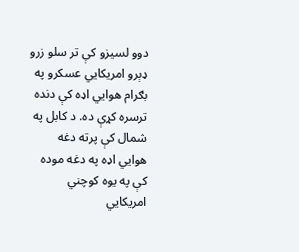دوو لسیزو کې تر سلو زرو ډېرو امريکايي عسکرو په بګرام هوايي اډه کې دنده ترسره کړې ده. د کابل په شمال کې پرته دغه هوايي اډه په دغه موده کې په يوه کوچني امريکايي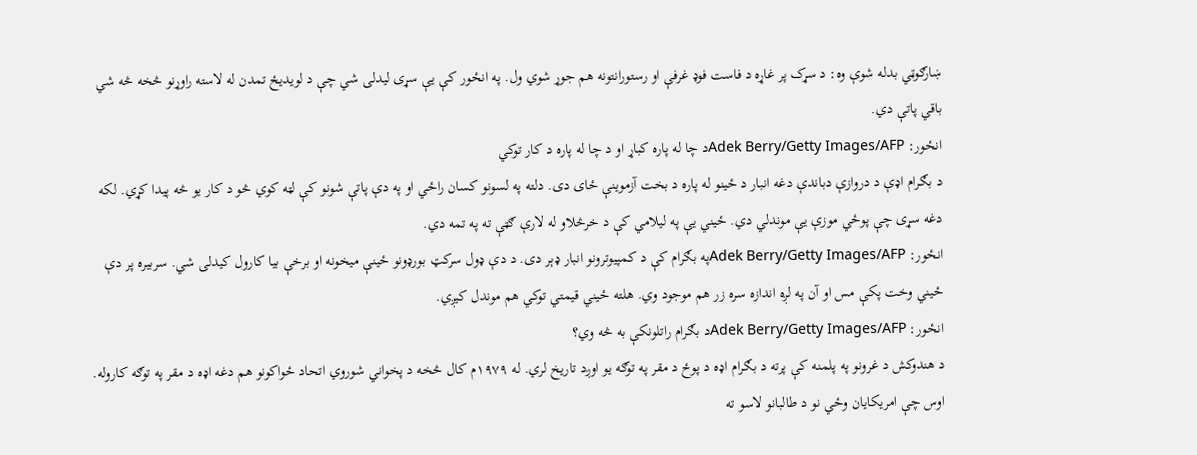ښارګوټي بدله شوې وه: د سړک پر غاړه د فاست فوډ غرفې او رستورانتونه هم جوړ شوي ول. په انځور کې یې سړی ليدلی شي چې د لويديځ تمدن له لاسته راوړنو څخه څه شي باقي پاتې دي.
انځور: Adek Berry/Getty Images/AFPد چا له پاره کباړ او د چا له پاره د کار توکي
د بګرام اډې د دروازې دباندې دغه انبار د ځينو له پاره د بخت آزموينې ځای دی. دلته په لسونو کسان راځي او په دې پاتې شونو کې لټه کوي څو د کار يو څه پيدا کړي. لکه دغه سړی چې پوځي موزې یې موندلي دي. ځيني یې په ليلامي کې د خرڅلاو له لارې ګټې ته په تمه دي.
انځور: Adek Berry/Getty Images/AFPپه بګرام کې د کمپيوترونو انبار ډېر دی. د دې ډول سرکټ بورډونو ځينې ميخونه او برخې بيا کارول کيدلی شي. سربيره پر دې ځيني وخت پکې مس او آن په لږه اندازه سره زر هم موجود وي. هلته ځيني قيمتي توکي هم موندل کيږي.
انځور: Adek Berry/Getty Images/AFPد بګرام راتلونکې به څه وي؟
د هندوکش د غرونو په پلمنه کې پرته د بګرام اډه د پوځ د مقر په توګه يو اوږد تاريخ لري. له ۱۹۷۹م کال څخه د پخواني شوروي اتحاد ځواکونو هم دغه اډه د مقر په توګه کاروله. اوس چې امريکايان وځي نو د طالبانو لاسو ته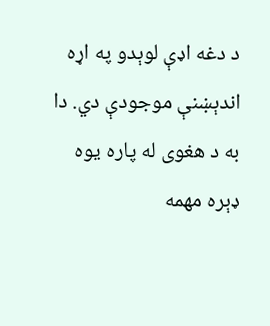د دغه اډې لوېدو په اړه اندېښنې موجودې دي. دا به د هغوی له پاره يوه ډېره مهمه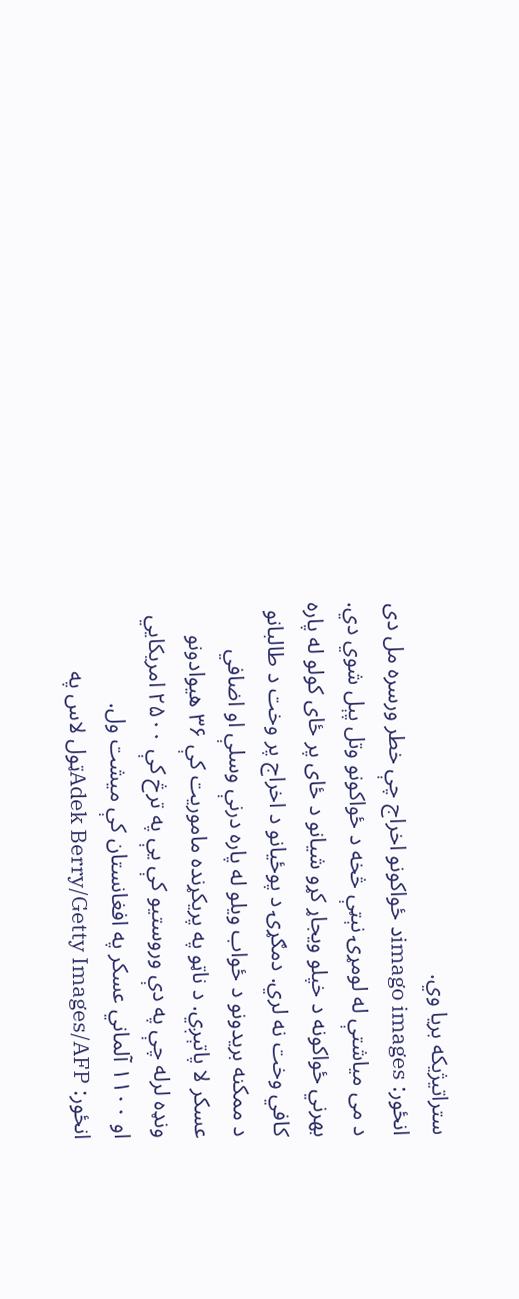ستراتيژيکه بريا وي.
انځور: imago imagesد ځواکونو اخراج چې خطر ورسره مل دی
د می مياشتې له لومړۍ نېټې څخه د ځواکونو وتل پېل شوي دي. بهرني ځواکونه د خپلو ويجاړ کړو شيانو د ځای پر ځای کولو له پاره کافي وخت نه لري. دمګړۍ د پوځيانو د اخراج پر وخت د طالبانو د ممکنه بريدونو د ځواب ويلو له پاره درنې وسلې او اضافي عسکر لا پاتېږي. د ناټو په پريکړنده ماموريت کې ۳۶ هيوادونو ونډه لرله چې په دې وروستيو کې یې په ترڅ کې ۲۵۰۰ امريکايي او ۱۱۰۰ آلماني عسکر په افغانستان کې ميشت ول.
انځور: Adek Berry/Getty Images/AFPټول لاس په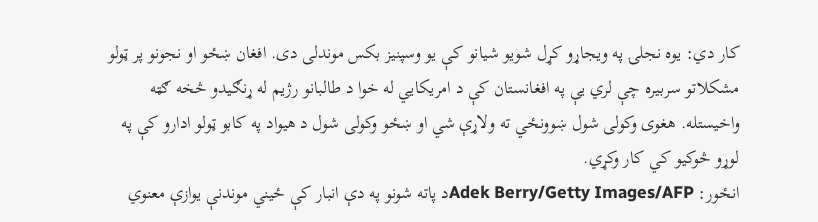کار دي: يوه نجلۍ په ويجاړو کړل شويو شیانو کې يو وسپنیز بکس موندلی دی. افغان ښځو او نجونو پر ټولو مشکلاتو سربیره چې لري یې په افغانستان کې د امريکايي له خوا د طالبانو رژيم له ړنګيدو څخه ګټه واخيستله. هغوی وکولی شول ښوونځي ته ولاړې شي او ښځو وکولی شول د هيواد په کابو ټولو ادارو کې په لوړو څوکيو کي کار وکړي.
انځور: Adek Berry/Getty Images/AFPد پاته شونو په دې انبار کې ځيني موندنې يوازې معنوي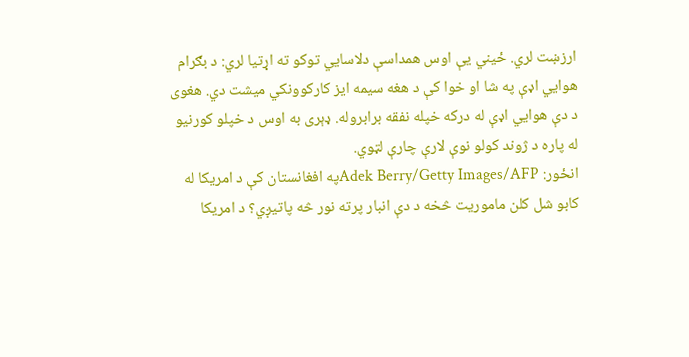ارزښت لري. ځيني یې اوس همداسې دلاسايي توکو ته اړتيا لري: د بګرام هوايي اډې په شا او خوا کې د هغه سيمه ایز کارکوونکي ميشت دي. هغوی د دې هوايي اډې له درکه خپله نفقه برابروله. ډېری به اوس د خپلو کورنيو له پاره د ژوند کولو نوې لارې چارې لټوي.
انځور: Adek Berry/Getty Images/AFPپه افغانستان کې د امريکا له کابو شل کلن ماموریت څخه د دې انبار پرته نور څه پاتيږي؟ د امريکا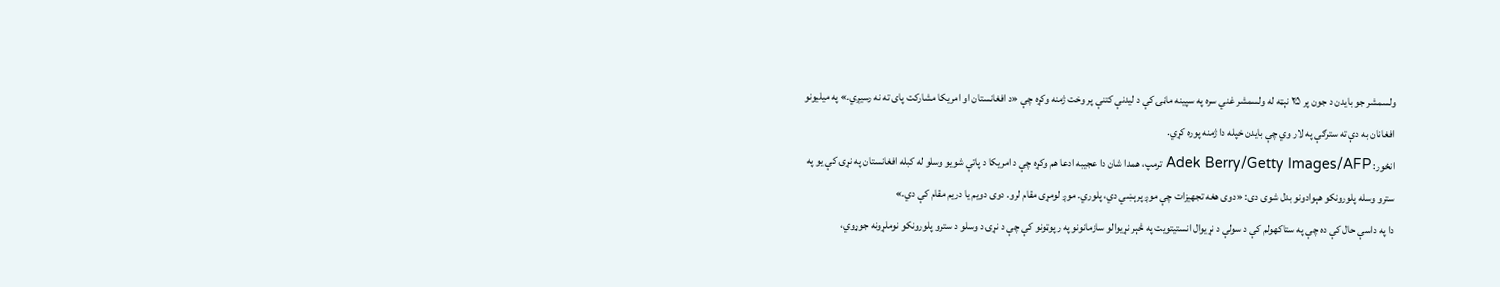ولسمشر جو بايدن د جون پر ۲۵ نېټه له ولسمشر غني سره په سپينه ماڼۍ کې د ليدنې کتنې پر وخت ژمنه وکړه چې «د افغانستان او امريکا مشارکت پای ته نه رسيږي.» په ميليونو افغانان به دې ته سترګې په لار وي چې بايدن خپله دا ژمنه پوره کړي.
انځور: Adek Berry/Getty Images/AFP ترمپ، همدا شان دا عجيبه ادعا هم وکړه چې د امريکا د پاتې شويو وسلو له کبله افغانستان په نړۍ کې يو په سترو وسله پلورونکو هېوادونو بدل شوی دی: «دوی هغه تجهیزات چې موږ پرېښي دي، پلوري. موږ لومړی مقام لرو. دوی دويم يا دريم مقام کې دي.»
دا په داسې حال کې ده چې په ستاکهولم کې د سولې د نړيوال انستيتويت په څېر نړيوالو سازمانونو په رپوټونو کې چې د نړۍ د وسلو د سترو پلورونکو نوملړونه جوړوي،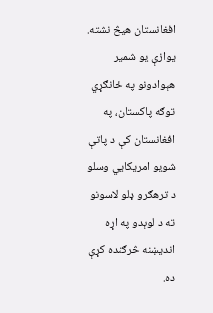افغانستان هیڅ نشته.
يوازې يو شمير هېوادونو په ځانګړي توګه پاکستان، په افغانستان کې د پاتې شويو امريکايي وسلو د ترهګرو ډلو لاسونو ته د لوېدو په اړه انديښنه څرګنده کړې ده.